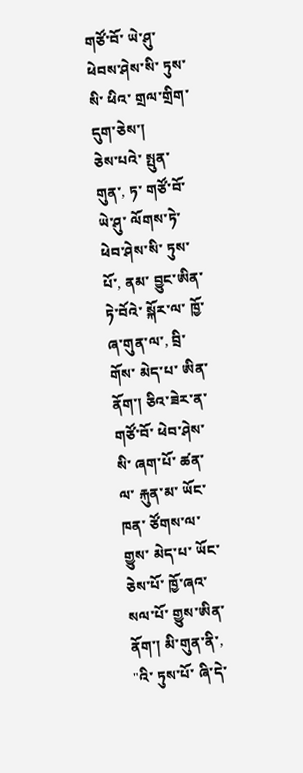གཙོ་བོ་ ཡེ་ཤུ་ ཕེབས་ཤེས་སི་ ཏུས་སི་ ཕིའ་ གྲལ་གྲིག་ དུག་ཅེས་།
ཅེས་པའེ་ སྤུན་གུན་, ཏ་ གཙོ་བོ་ ཡེ་ཤུ་ ལོགས་ཏེ་ ཕེབ་ཤེས་སི་ ཏུས་པོ་, ནམ་ བྱུང་ཨིན་ ཏེ་བོའེ་ སྐོར་ལ་ ཁྱོ་ཞ་གུན་ལ་, བྲི་གོས་ མེད་པ་ ཨིན་ནོག་། ཅིའ་ཟེར་ན་ གཙོ་བོ་ ཕེབ་ཤེས་སི་ ཞག་པོ་ ཚན་ལ་ རྐུན་མ་ ཡོང་ཁན་ ཙོགས་ལ་ གྱུས་ མེད་པ་ ཡོང་ཅེས་པོ་ ཁྱོ་ཞའ་ སལ་པོ་ གྱུས་ཨིན་ནོག་། མི་གུན་ནི་, "འི་ ཏུས་པོ་ ཞི་དེ་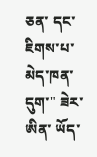ཅན་ དང་ ཇིགས་པ་ མེད་ཁན་ དུག་" ཟེར་ཨིན་ ཡོད་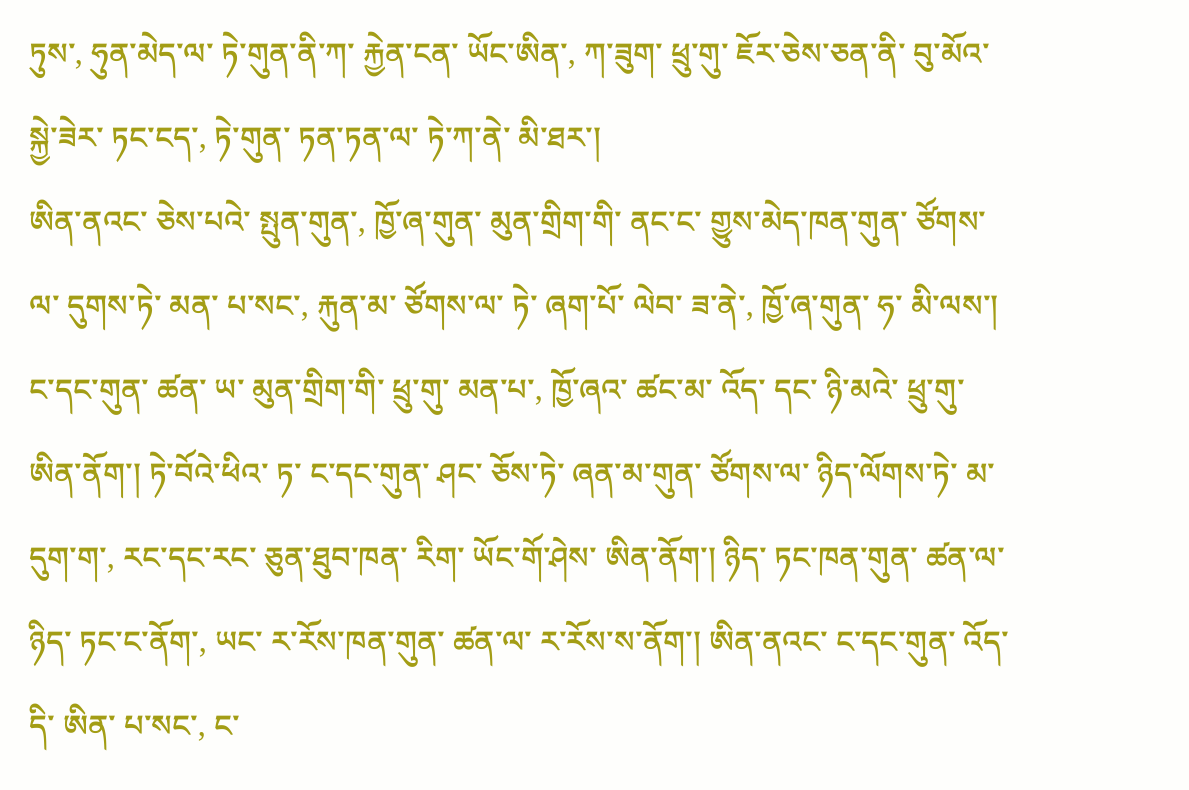ཏུས་, ཧུན་མེད་ལ་ ཏེ་གུན་ནི་ཀ་ རྐྱེན་ངན་ ཡོང་ཨིན་, ཀ་ཟུག་ ཕྲུ་གུ་ ཇོར་ཅེས་ཅན་ནི་ བུ་མོའ་ སྐྱེ་ཟེར་ ཏང་ངད་, ཏེ་གུན་ ཏན་ཏན་ལ་ ཏེ་ཀ་ནེ་ མི་ཐར་།
ཨིན་ནའང་ ཅེས་པའེ་ སྤུན་གུན་, ཁྱོ་ཞ་གུན་ མུན་གྲིག་གི་ ནང་ང་ གྱུས་མེད་ཁན་གུན་ ཙོགས་ལ་ དུགས་ཏེ་ མན་ པ་སང་, རྐུན་མ་ ཙོགས་ལ་ ཏེ་ ཞག་པོ་ ལེབ་ ཟ་ནེ་, ཁྱོ་ཞ་གུན་ ཧ་ མི་ལས་། ང་དང་གུན་ ཚན་ ཡ་ མུན་གྲིག་གི་ ཕྲུ་གུ་ མན་པ་, ཁྱོ་ཞའ་ ཚང་མ་ འོད་ དང་ ཉི་མའེ་ ཕྲུ་གུ་ ཨིན་ནོག་། ཏེ་བོའེ་ཕིའ་ ཏ་ ང་དང་གུན་ ཤང་ ཅོས་ཏེ་ ཞན་མ་གུན་ ཙོགས་ལ་ ཉིད་ལོགས་ཏེ་ མ་དུག་ག་, རང་དང་རང་ ཅུན་ཐུབ་ཁན་ རིག་ ཡོང་གོ་ཤེས་ ཨིན་ནོག་། ཉིད་ ཏང་ཁན་གུན་ ཚན་ལ་ ཉིད་ ཏང་ང་ནོག་, ཡང་ ར་རོས་ཁན་གུན་ ཚན་ལ་ ར་རོས་ས་ནོག་། ཨིན་ནའང་ ང་དང་གུན་ འོད་དི་ ཨིན་ པ་སང་, ང་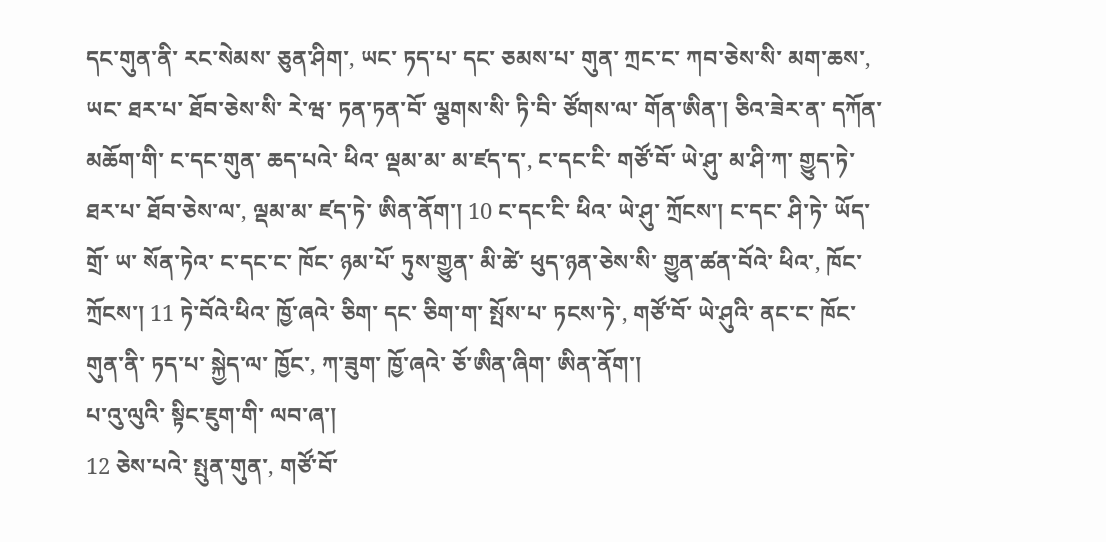དང་གུན་ནི་ རང་སེམས་ ཅུན་ཤིག་, ཡང་ ཏད་པ་ དང་ ཅམས་པ་ གུན་ ཀྲང་ང་ ཀབ་ཅེས་སི་ མག་ཆས་, ཡང་ ཐར་པ་ ཐོབ་ཅེས་སི་ རེ་ཝ་ ཏན་ཏན་བོ་ ལྕགས་སི་ ཏི་བི་ ཙོགས་ལ་ གོན་ཨིན་། ཅིའ་ཟེར་ན་ དཀོན་མཆོག་གི་ ང་དང་གུན་ ཆད་པའེ་ ཕིའ་ ལྡམ་མ་ མ་ཛད་ད་, ང་དང་ངི་ གཙོ་བོ་ ཡེ་ཤུ་ མ་ཤི་ཀ་ གྱུད་ཏེ་ ཐར་པ་ ཐོབ་ཅེས་ལ་, ལྡམ་མ་ ཛད་ཏེ་ ཨིན་ནོག་། 10 ང་དང་ངི་ ཕིའ་ ཡེ་ཤུ་ ཀྲོངས་། ང་དང་ ཤི་ཏེ་ ཡོད་གྲོ་ ཡ་ སོན་ཏེའ་ ང་དང་ང་ ཁོང་ ཉམ་པོ་ ཏུས་གྱུན་ མི་ཚེ་ ཕུད་ཉན་ཅེས་སི་ གྱུན་ཚན་བོའེ་ ཕིའ་, ཁོང་ ཀྲོངས་། 11 ཏེ་བོའེ་ཕིའ་ ཁྱོ་ཞའེ་ ཅིག་ དང་ ཅིག་ག་ སྤོས་པ་ ཏངས་ཏེ་, གཙོ་བོ་ ཡེ་ཤུའི་ ནང་ང་ ཁོང་གུན་ནི་ ཏད་པ་ སྐྱེད་ལ་ ཁྱོང་, ཀ་ཟུག་ ཁྱོ་ཞའེ་ ཅོ་ཨིན་ཞིག་ ཨིན་ནོག་།
པ་འུ་ལུའི་ སྟིང་ཇུག་གི་ ལབ་ཞ་།
12 ཅེས་པའེ་ སྤུན་གུན་, གཙོ་བོ་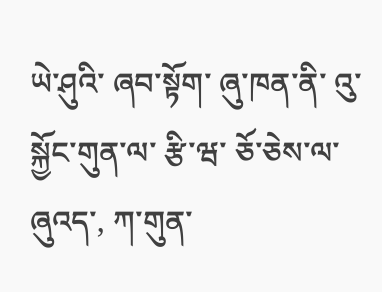ཡེ་ཤུའི་ ཞབ་སྟོག་ ཞུ་ཁན་ནི་ འུ་སྐྱོང་གུན་ལ་ རྩི་ཝ་ ཅོ་ཅེས་ལ་ ཞུའད་, ཀ་གུན་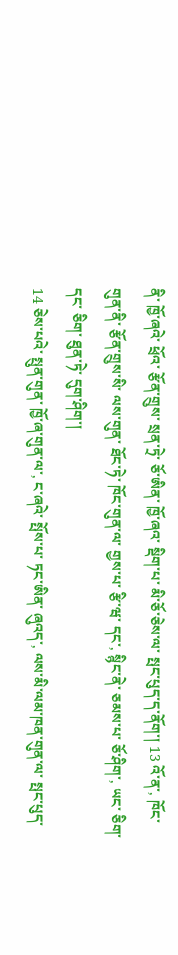ནི་ ཁྱོ་ཞའེ་ ཕྲོའ་ རྩོན་གྲུས་ སྲན་ཏྲེ་ ཅོ་ཨིན་ ཁྱོ་ཞའ་ སྡིག་པ་ མི་ཅོ་ཅེས་ལ་ སྤང་པུད་ད་ནོག་། 13 འོ་ན་, ཁོང་གུན་ནི་ རྩོན་གྲུས་སི་ ལས་གུན་ ཐོང་ཏེ་ ཁོང་གུན་ལ་ གྱས་པ་ རྩི་ཝ་ དང་, སྙིང་ནེ་ ཅམས་པ་ ཅོ་ཤིག་, ཡང་ ཅིག་ དང་ ཅིག་ ཐུན་ཏེ་ དུག་ཤིག་།
14 ཅེས་པའེ་ སྤུན་གུན་ ཁྱོ་ཞ་གུན་ལ་, ང་ཞའེ་ སྤོས་པ་ ཏང་ཨིན་ ཞུའད་, ལས་མི་ལམ་ཁན་གུན་ལ་ སྤང་པུད་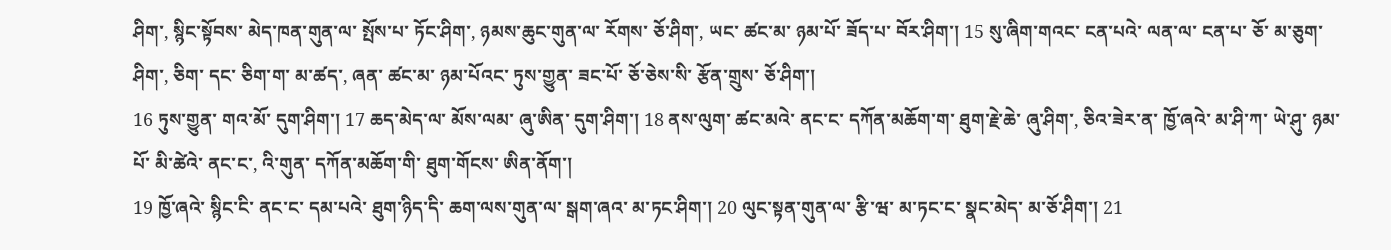ཤིག་, སྙིང་སྟོབས་ མེད་ཁན་གུན་ལ་ སྤོས་པ་ ཏོང་ཤིག་, ཉམས་ཆུང་གུན་ལ་ རོགས་ ཅོ་ཤིག་, ཡང་ ཚང་མ་ ཉམ་པོ་ ཟོད་པ་ བོར་ཤིག་། 15 སུ་ཞིག་གའང་ ངན་པའེ་ ལན་ལ་ ངན་པ་ ཅོ་ མ་ཅུག་ཤིག་, ཅིག་ དང་ ཅིག་ག་ མ་ཚད་, ཞན་ ཚང་མ་ ཉམ་པོའང་ ཏུས་གྱུན་ ཟང་པོ་ ཅོ་ཅེས་སི་ རྩོན་གྲུས་ ཅོ་ཤིག་།
16 ཏུས་གྱུན་ གའ་མོ་ དུག་ཤིག་། 17 ཆད་མེད་ལ་ མོས་ལམ་ ཞུ་ཨིན་ དུག་ཤིག་། 18 ནས་ལུག་ ཚང་མའེ་ ནང་ང་ དཀོན་མཆོག་ག་ ཐུག་རྗེ་ཆེ་ ཞུ་ཤིག་, ཅིའ་ཟེར་ན་ ཁྱོ་ཞའེ་ མ་ཤི་ཀ་ ཡེ་ཤུ་ ཉམ་པོ་ མི་ཚེའེ་ ནང་ང་, འི་གུན་ དཀོན་མཆོག་གི་ ཐུག་གོངས་ ཨིན་ནོག་།
19 ཁྱོ་ཞའེ་ སྙིང་ངི་ ནང་ང་ དམ་པའེ་ ཐུག་ཉིད་དི་ ཆག་ལས་གུན་ལ་ སྒག་ཞའ་ མ་ཏང་ཤིག་། 20 ལུང་སྟན་གུན་ལ་ རྩི་ཝ་ མ་ཏང་ང་ སྣང་མེད་ མ་ཅོ་ཤིག་། 21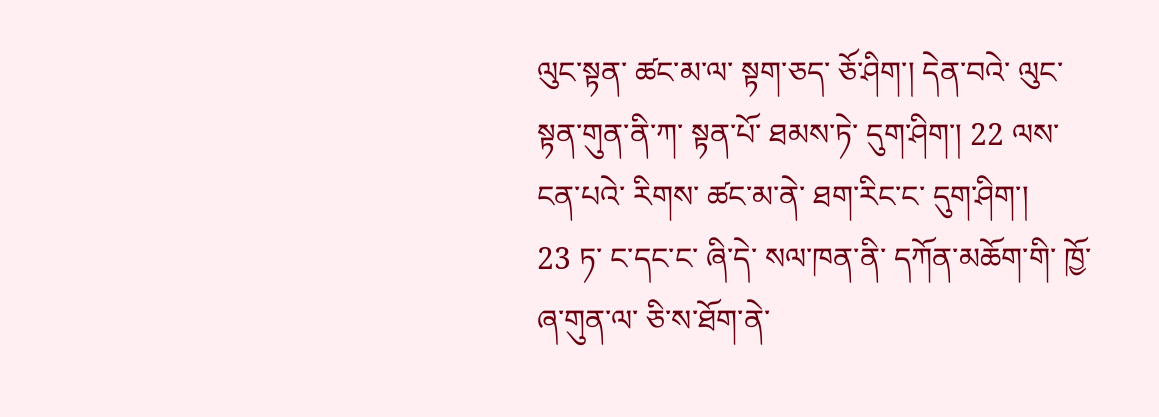ལུང་སྟན་ ཚང་མ་ལ་ སྟག་ཅད་ ཅོ་ཤིག་། དེན་བའེ་ ལུང་སྟན་གུན་ནི་ཀ་ སྟན་པོ་ ཐམས་ཏེ་ དུག་ཤིག་། 22 ལས་ ངན་པའེ་ རིགས་ ཚང་མ་ནེ་ ཐག་རིང་ང་ དུག་ཤིག་།
23 ཏ་ ང་དང་ང་ ཞི་དེ་ སལ་ཁན་ནི་ དཀོན་མཆོག་གི་ ཁྱོ་ཞ་གུན་ལ་ ཅི་ས་ཐོག་ནེ་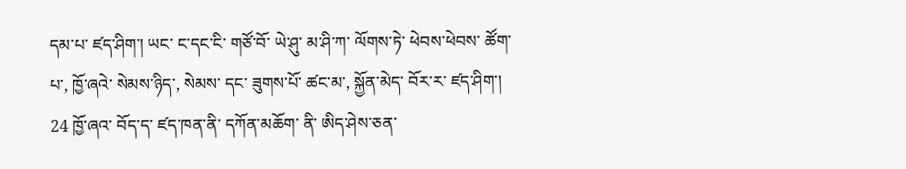དམ་པ་ ཛད་ཤིག་། ཡང་ ང་དང་ངི་ གཙོ་བོ་ ཡེ་ཤུ་ མ་ཤི་ཀ་ ལོགས་ཏེ་ ཕེབས་ཕེབས་ ཚོག་པ་, ཁྱོ་ཞའེ་ སེམས་ཉིད་, སེམས་ དང་ ཟུགས་པོ་ ཚང་མ་, སྐྱོན་མེད་ བོར་ར་ ཛད་ཤིག་། 24 ཁྱོ་ཞའ་ བོད་ད་ ཛད་ཁན་ནི་ དཀོན་མཆོག་ ནི་ ཨིད་ཤེས་ཅན་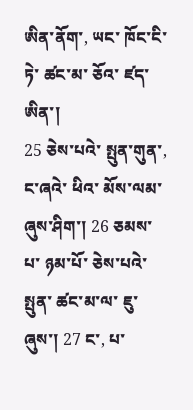ཨིན་ནོག་, ཡང་ ཁོང་ངི་ ཏེ་ ཚང་མ་ ཅོའ་ ཛད་ཨིན་།
25 ཅེས་པའེ་ སྤུན་གུན་, ང་ཞའེ་ ཕིའ་ མོས་ལམ་ ཞུས་ཤིག་། 26 ཅམས་པ་ ཉམ་པོ་ ཅེས་པའེ་ སྤུན་ ཚང་མ་ལ་ ཇུ་ ཞུས་། 27 ང་, པ་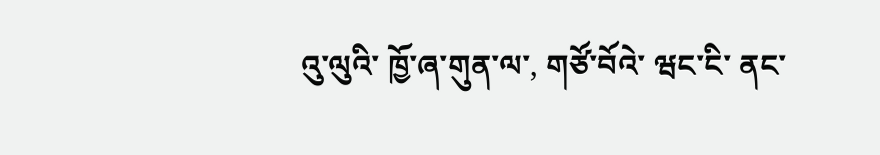འུ་ལུའི་ ཁྱོ་ཞ་གུན་ལ་, གཙོ་བོའེ་ ཝང་ངི་ ནང་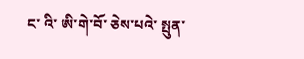ང་ འི་ ཨི་གེ་བོ་ ཅེས་པའེ་ སྤུན་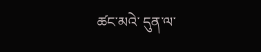ཚང་མའེ་ དུན་ལ་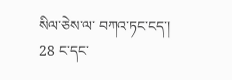སིལ་ཅེས་ལ་ བཀའ་ཏང་ངད་།
28 ང་དང་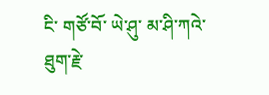ངི་ གཙོ་བོ་ ཡེ་ཤུ་ མ་ཤི་ཀའེ་ ཐུག་རྗེ་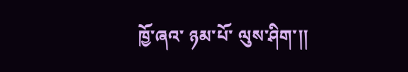ཁྱོ་ཞའ་ ཉམ་པོ་ ལུས་ཤིག་།།